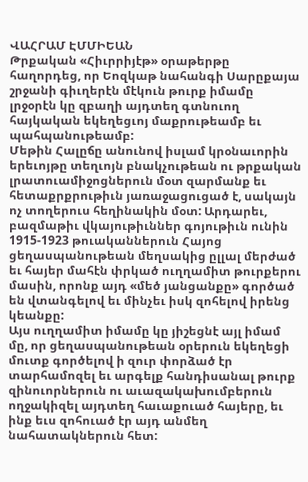ՎԱՀՐԱՄ ԷՄՄԻԵԱՆ
Թրքական «Հիւրրիյէթ» օրաթերթը հաղորդեց, որ Եոզկաթ նահանգի Սարըքայա շրջանի գիւղերէն մէկուն թուրք իմամը լրջօրէն կը զբաղի այդտեղ գտնուող հայկական եկեղեցւոյ մաքրութեամբ եւ պահպանութեամբ:
Մեթին Հալըճը անունով իսլամ կրօնաւորին երեւոյթը տեղւոյն բնակչութեան ու թրքական լրատուամիջոցներուն մօտ զարմանք եւ հետաքրքրութիւն յառաջացուցած է, սակայն ոչ տողերուս հեղինակին մօտ: Արդարեւ, բազմաթիւ վկայութիւններ գոյութիւն ունին 1915-1923 թուականներուն Հայոց ցեղասպանութեան մեղսակից ըլլալ մերժած եւ հայեր մահէն փրկած ուղղամիտ թուրքերու մասին, որոնք այդ «մեծ յանցանքը» գործած են վտանգելով եւ մինչեւ իսկ զոհելով իրենց կեանքը:
Այս ուղղամիտ իմամը կը յիշեցնէ այլ իմամ մը, որ ցեղասպանութեան օրերուն եկեղեցի մուտք գործելով ի զուր փորձած էր տարհամոզել եւ արգելք հանդիսանալ թուրք զինուորներուն ու աւազակախումբերուն ողջակիզել այդտեղ հաւաքուած հայերը, եւ ինք եւս զոհուած էր այդ անմեղ նահատակներուն հետ: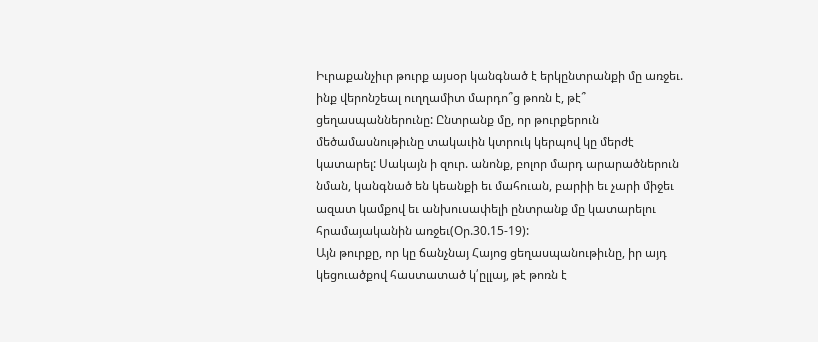Իւրաքանչիւր թուրք այսօր կանգնած է երկընտրանքի մը առջեւ. ինք վերոնշեալ ուղղամիտ մարդո՞ց թոռն է, թէ՞ ցեղասպաններունը: Ընտրանք մը, որ թուրքերուն մեծամասնութիւնը տակաւին կտրուկ կերպով կը մերժէ կատարել: Սակայն ի զուր. անոնք, բոլոր մարդ արարածներուն նման, կանգնած են կեանքի եւ մահուան, բարիի եւ չարի միջեւ ազատ կամքով եւ անխուսափելի ընտրանք մը կատարելու հրամայականին առջեւ(Օր.30.15-19):
Այն թուրքը, որ կը ճանչնայ Հայոց ցեղասպանութիւնը, իր այդ կեցուածքով հաստատած կ՛ըլլայ, թէ թոռն է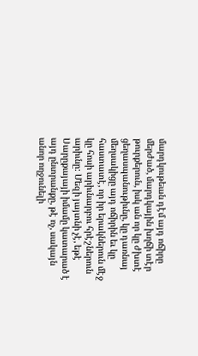մարդկութեան դէմ այդ ոճիրը մերժած, մարդկային խղճի տէր թուրքերուն, իսկ ան որ կը ժխտէ ցեղասպանութիւնը, կը դառնայ մեղսակիցը այդ ոճիրին եւ կը հաստատէ, որ իր երակներուն մէջ կը հոսի արիւնարբու հրէշներուն արիւնը: Մեզի յայտնի չէ, եթէ Սարըքայայի իմամը կատարած է այդ ընտրանքը, թէ ոչ, սակայն անոր ողջունելի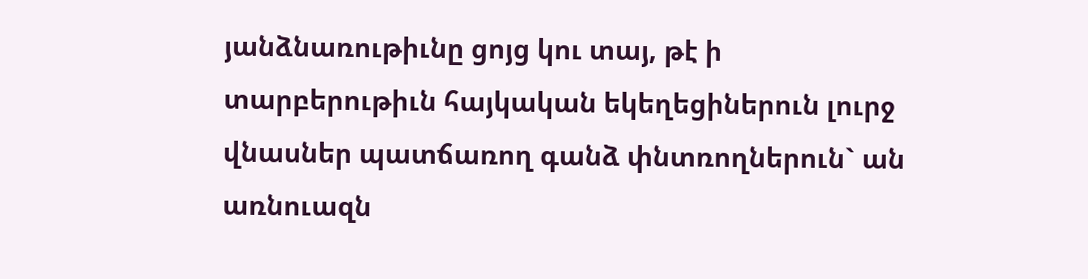յանձնառութիւնը ցոյց կու տայ, թէ ի տարբերութիւն հայկական եկեղեցիներուն լուրջ վնասներ պատճառող գանձ փնտռողներուն` ան առնուազն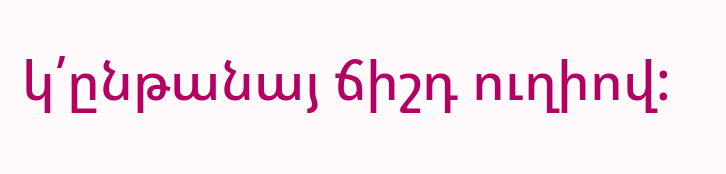կ՛ընթանայ ճիշդ ուղիով: